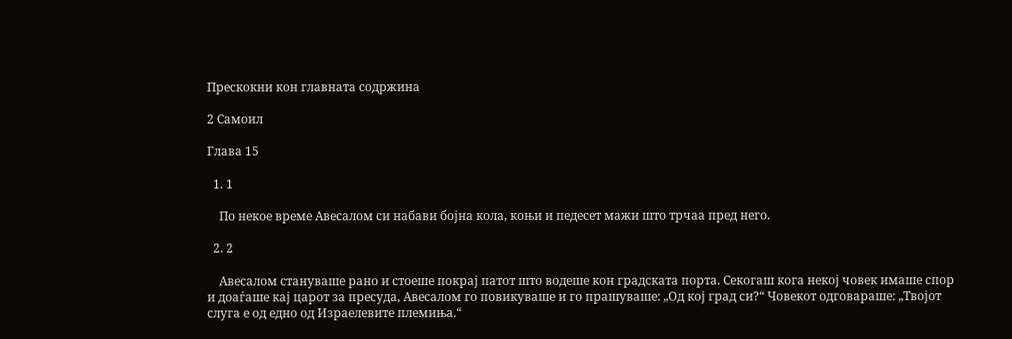Прескокни кон главната содржина

2 Самоил

Глава 15

  1. 1

    По некое време Авесалом си набави бојна кола, коњи и педесет мажи што трчаа пред него.

  2. 2

    Авесалом стануваше рано и стоеше покрај патот што водеше кон градската порта. Секогаш кога некој човек имаше спор и доаѓаше кај царот за пресуда, Авесалом го повикуваше и го прашуваше: „Од кој град си?“ Човекот одговараше: „Твојот слуга е од едно од Израелевите племиња.“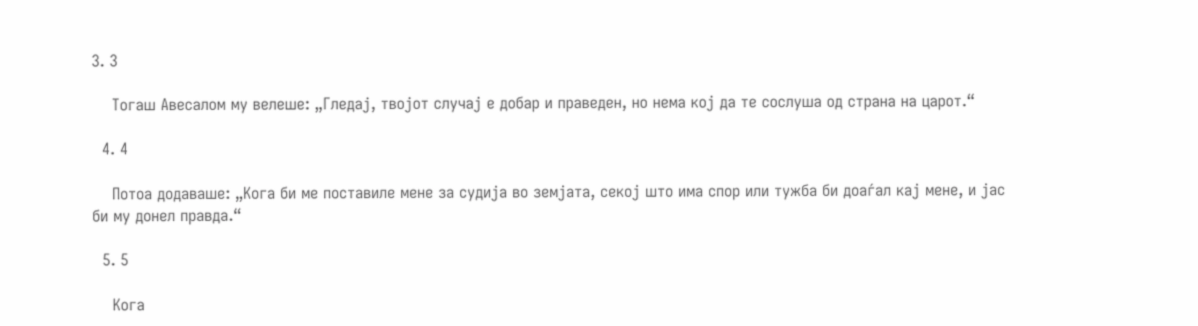3. 3

    Тогаш Авесалом му велеше: „Гледај, твојот случај е добар и праведен, но нема кој да те сослуша од страна на царот.“

  4. 4

    Потоа додаваше: „Кога би ме поставиле мене за судија во земјата, секој што има спор или тужба би доаѓал кај мене, и јас би му донел правда.“

  5. 5

    Кога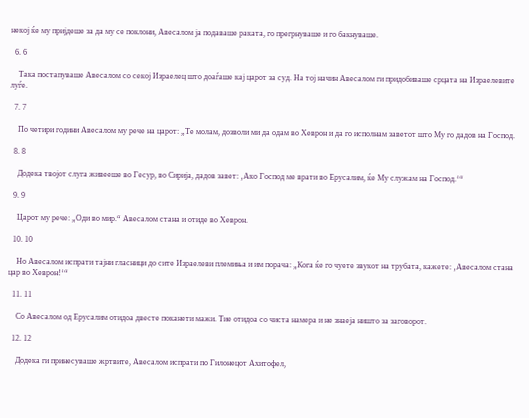некој ќе му пријдеше за да му се поклони, Авесалом ја подаваше раката, го прегрнуваше и го бакнуваше.

  6. 6

    Така постапуваше Авесалом со секој Израелец што доаѓаше кај царот за суд. На тој начин Авесалом ги придобиваше срцата на Израелевите луѓе.

  7. 7

    По четири години Авесалом му рече на царот: „Те молам, дозволи ми да одам во Хеврон и да го исполнам заветот што Му го дадов на Господ.

  8. 8

    Додека твојот слуга живееше во Гесур, во Сирија, дадов завет: ‚Ако Господ ме врати во Ерусалим, ќе Му служам на Господ.‘“

  9. 9

    Царот му рече: „Оди во мир.“ Авесалом стана и отиде во Хеврон.

  10. 10

    Но Авесалом испрати тајни гласници до сите Израелеви племиња и им порача: „Кога ќе го чуете звукот на трубата, кажете: ‚Авесалом стана цар во Хеврон!‘“

  11. 11

    Со Авесалом од Ерусалим отидоа двесте поканети мажи. Тие отидоа со чиста намера и не знаеја ништо за заговорот.

  12. 12

    Додека ги принесуваше жртвите, Авесалом испрати по Гилонецот Ахитофел,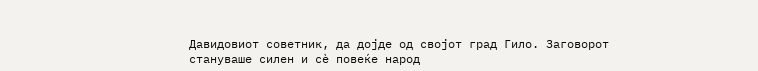Давидовиот советник, да дојде од својот град Гило. Заговорот стануваше силен и сѐ повеќе народ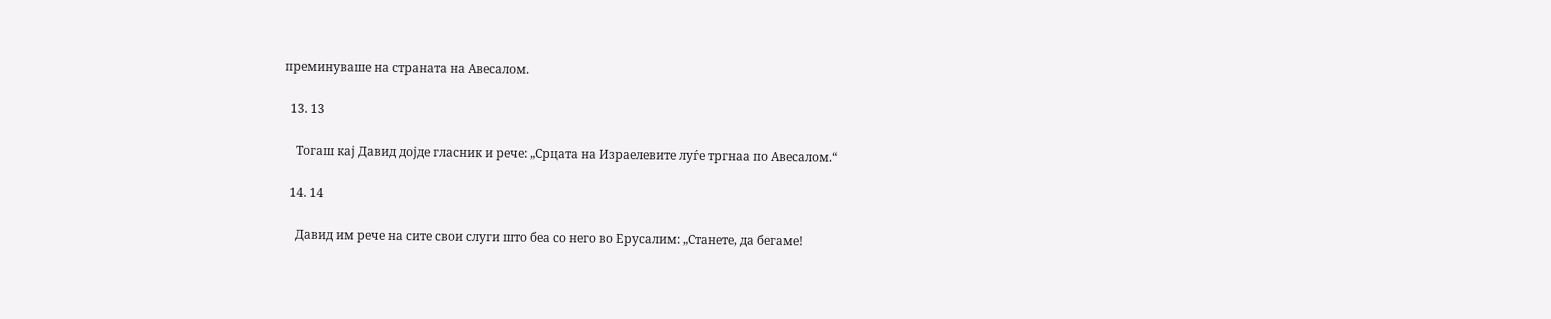преминуваше на страната на Авесалом.

  13. 13

    Тогаш кај Давид дојде гласник и рече: „Срцата на Израелевите луѓе тргнаа по Авесалом.“

  14. 14

    Давид им рече на сите свои слуги што беа со него во Ерусалим: „Станете, да бегаме!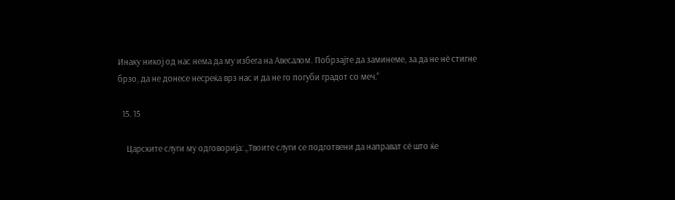Инаку никој од нас нема да му избега на Авесалом. Побрзајте да заминеме, за да не нѐ стигне брзо, да не донесе несреќа врз нас и да не го погуби градот со меч.“

  15. 15

    Царските слуги му одговорија: „Твоите слуги се подготвени да направат сѐ што ќе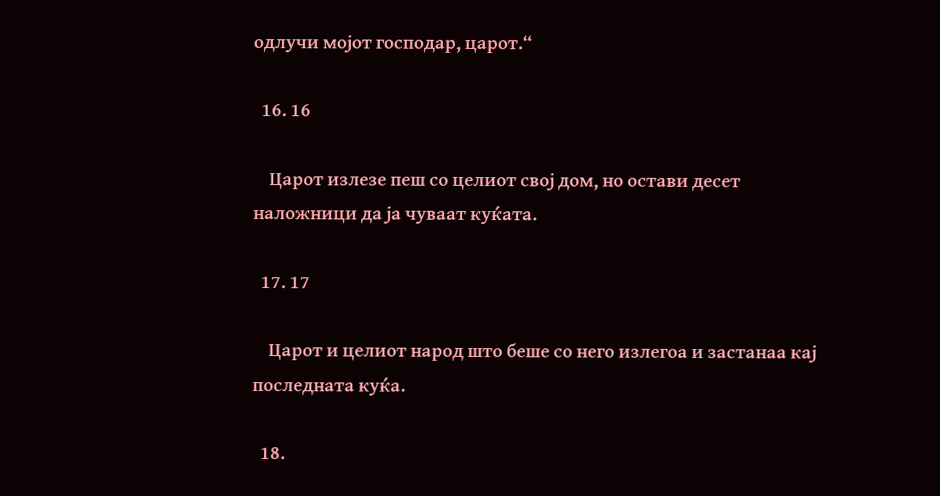одлучи мојот господар, царот.“

  16. 16

    Царот излезе пеш со целиот свој дом, но остави десет наложници да ја чуваат куќата.

  17. 17

    Царот и целиот народ што беше со него излегоа и застанаа кај последната куќа.

  18.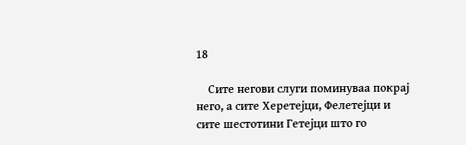18

    Сите негови слуги поминуваа покрај него, а сите Херетејци, Фелетејци и сите шестотини Гетејци што го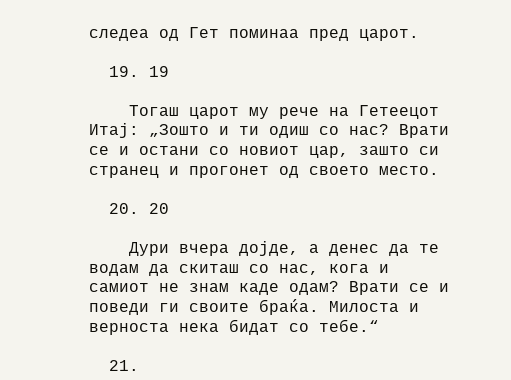следеа од Гет поминаа пред царот.

  19. 19

    Тогаш царот му рече на Гетеецот Итај: „Зошто и ти одиш со нас? Врати се и остани со новиот цар, зашто си странец и прогонет од своето место.

  20. 20

    Дури вчера дојде, а денес да те водам да скиташ со нас, кога и самиот не знам каде одам? Врати се и поведи ги своите браќа. Милоста и верноста нека бидат со тебе.“

  21.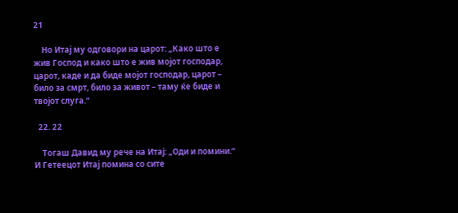21

    Но Итај му одговори на царот: „Како што е жив Господ и како што е жив мојот господар, царот, каде и да биде мојот господар, царот – било за смрт, било за живот – таму ќе биде и твојот слуга.“

  22. 22

    Тогаш Давид му рече на Итај: „Оди и помини.“ И Гетеецот Итај помина со сите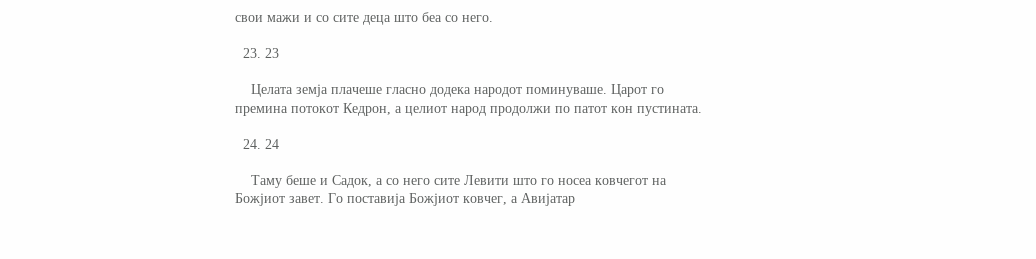свои мажи и со сите деца што беа со него.

  23. 23

    Целата земја плачеше гласно додека народот поминуваше. Царот го премина потокот Кедрон, а целиот народ продолжи по патот кон пустината.

  24. 24

    Таму беше и Садок, а со него сите Левити што го носеа ковчегот на Божјиот завет. Го поставија Божјиот ковчег, а Авијатар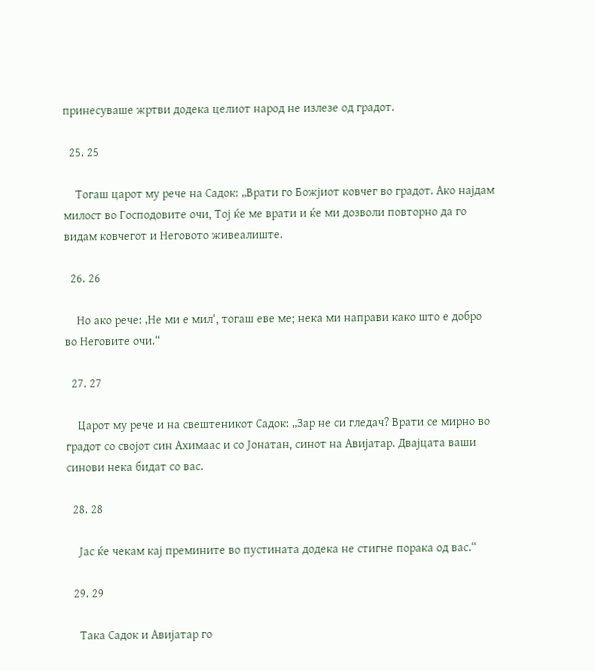принесуваше жртви додека целиот народ не излезе од градот.

  25. 25

    Тогаш царот му рече на Садок: „Врати го Божјиот ковчег во градот. Ако најдам милост во Господовите очи, Тој ќе ме врати и ќе ми дозволи повторно да го видам ковчегот и Неговото живеалиште.

  26. 26

    Но ако рече: ‚Не ми е мил‘, тогаш еве ме; нека ми направи како што е добро во Неговите очи.“

  27. 27

    Царот му рече и на свештеникот Садок: „Зар не си гледач? Врати се мирно во градот со својот син Ахимаас и со Јонатан, синот на Авијатар. Двајцата ваши синови нека бидат со вас.

  28. 28

    Јас ќе чекам кај премините во пустината додека не стигне порака од вас.“

  29. 29

    Така Садок и Авијатар го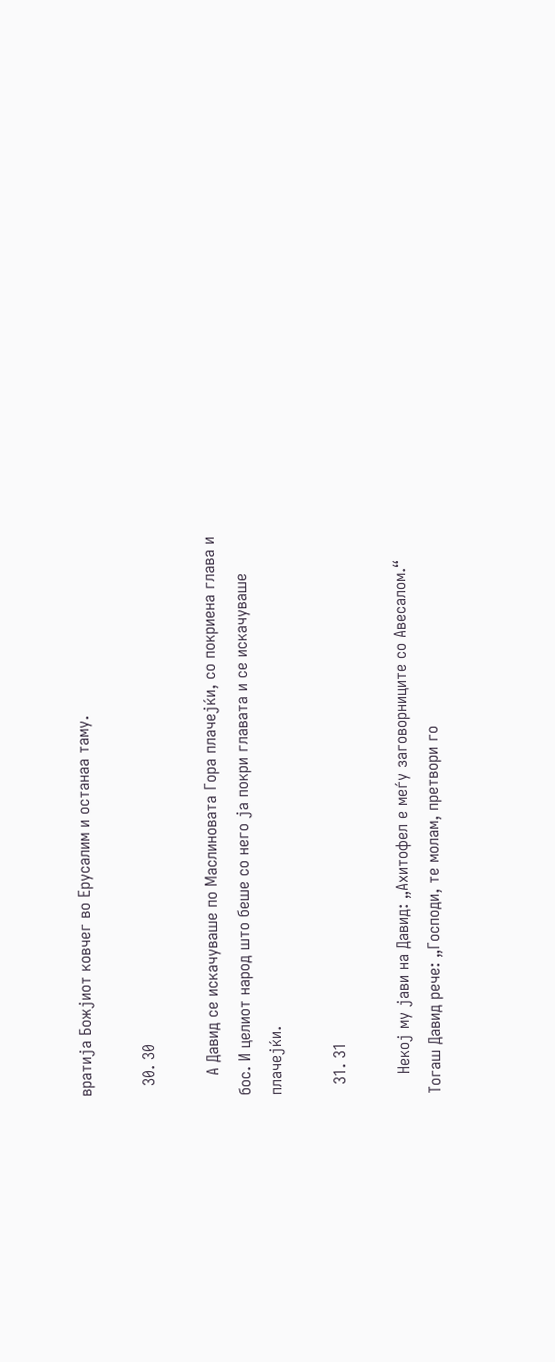вратија Божјиот ковчег во Ерусалим и останаа таму.

  30. 30

    А Давид се искачуваше по Маслиновата Гора плачејќи, со покриена глава и бос. И целиот народ што беше со него ја покри главата и се искачуваше плачејќи.

  31. 31

    Некој му јави на Давид: „Ахитофел е меѓу заговорниците со Авесалом.“ Тогаш Давид рече: „Господи, те молам, претвори го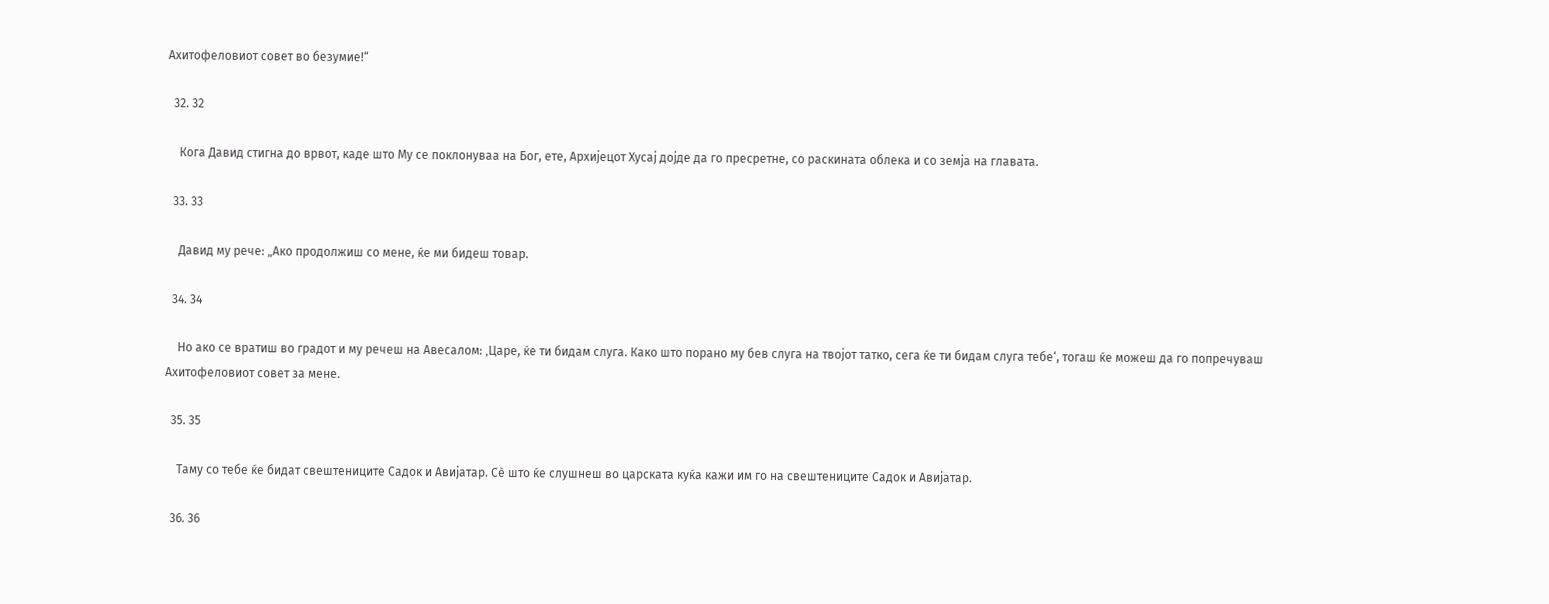Ахитофеловиот совет во безумие!“

  32. 32

    Кога Давид стигна до врвот, каде што Му се поклонуваа на Бог, ете, Архијецот Хусај дојде да го пресретне, со раскината облека и со земја на главата.

  33. 33

    Давид му рече: „Ако продолжиш со мене, ќе ми бидеш товар.

  34. 34

    Но ако се вратиш во градот и му речеш на Авесалом: ‚Царе, ќе ти бидам слуга. Како што порано му бев слуга на твојот татко, сега ќе ти бидам слуга тебе‘, тогаш ќе можеш да го попречуваш Ахитофеловиот совет за мене.

  35. 35

    Таму со тебе ќе бидат свештениците Садок и Авијатар. Сѐ што ќе слушнеш во царската куќа кажи им го на свештениците Садок и Авијатар.

  36. 36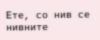Ете, со нив се нивните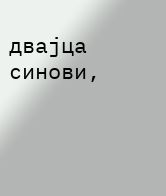двајца синови,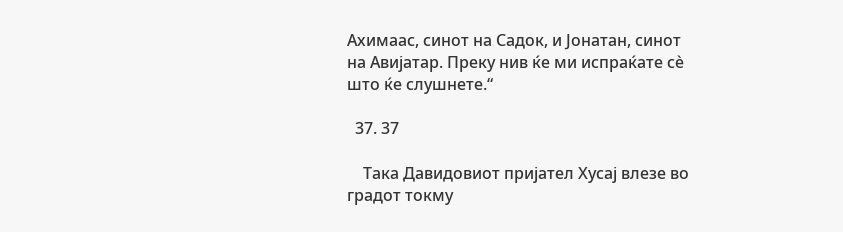Ахимаас, синот на Садок, и Јонатан, синот на Авијатар. Преку нив ќе ми испраќате сѐ што ќе слушнете.“

  37. 37

    Така Давидовиот пријател Хусај влезе во градот токму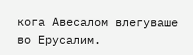кога Авесалом влегуваше во Ерусалим.